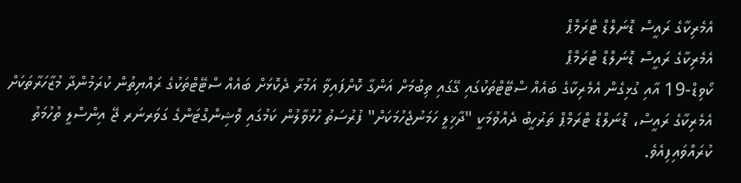އެމެރިކާގެ ރައީސް ޑޮނަލްޑް ޓްރަމްޕް
އެމެރިކާގެ ރައީސް ޑޮނަލްޑް ޓްރަމްޕް
ކޯވިޑް-19 އާއި ގުޅިގެން އެމެރިކާގެ ބައެއް ސްޓޭޓްތަކުގައި ގޭގައި ތިބުމަށް އަންގާ ކޮށްފައިވާ އަމުރާ ދެކޮޅަށް ބައެއް ސްޓޭޓްތަކުގެ ރައްޔިތުން ކުރަމުންދާ މުޒާހަރާތަކަށް އެމެރިކާގެ ރައީސް، ޑޮނަލްޑް ޓްރަމްޕް ތަރުހީބު ދެއްވުމަކީ "ދާޚިލީ ހަމަނުޖެހުމަކަށް" ފުރުސަތު ހުޅުވާލުން ކަމުގައި ވޮޝިންގްޓަންގެ ގަވަރނަރ ޖޭ އިންސްލީ ތުހުމަތު ކުރައްވައިފިއެވެ.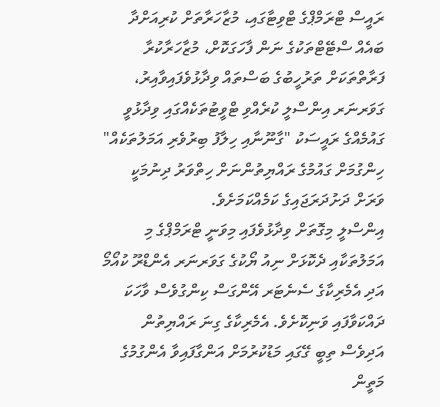ރައީސް ޓްރަމްޕްގެ ޓްވިޓާގައި، މުޒާހަރާތަށް ކުރިއަށްދާ ބައެއް ސްޓޭޓްތަކުގެ ނަން ފާހަގަކޮށް، މުޒާހަރާކުރާ ފަރާތްތަކަށް ތަރުހީބުގެ ބަސްތައް ވިދާޅުވެފައިވާއިރު، ގަވަރނަރ އިންސްލީ ކުރެއްވި ޓްވީޓުތަކެއްގައި ވިދާޅުވީ ގައުމެއްގެ ރައީސަކު "ގާނޫނާއި ހިލާފު ބިރުވެރި އަމަލުތަކެއް" ހިންގުމަށް ގައުމުގެ ރައްޔިތުންނަށް ހިތްވަރު ދިނުމަކީ ވަރަށް ދަށުދަރަޖައިގެ ކަމެއްކަމަށެވެ.
އިންސްލީ މިގޮތަށް ވިދާޅުވެފައި މިވަނީ ޓްރަމްޕްގެ މި އަމަލުތަކާއި ދެކޮޅަށް ނިއު ޔޯކުގެ ގަވަރނަރ އެންޑްރޫ ކުއޯމޯ އަދި އެމެރިކާގެ ސެނެޓަރ އޭންގަސް ކިންގުވެސް ވާހަކަ ދައްކަވާފައި ވަނިކޮށެވެ. އެމެރިކާގެ ގިނަ ރައްޔިތުން އަދިވެސް ތިބީ ގޭގައި މަޑުކުރުމަށް އަންގާފައިވާ އެންގުމުގެ މަތީން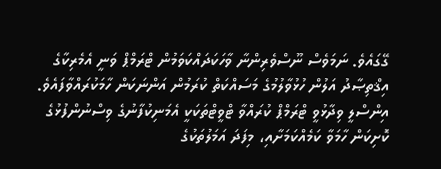ގޭގައެވެ. ނަމަވެސް ނޫސްވެރިންނާ ވާހަކަދައްކަވަމުން ޓްރަމްޕް ވަނީ އެމެރިކާގެ އިޤްތިޞާދު އަލުން ހުޅުވާލުމުގެ މަސައްކަތް ކުރަމުން އަންނަކަން ހާމަކުރައްވާފައެވެ.
އިންސްލީ ވިދާޅުވީ ޓްރަމްޕް ކުރައްވާ ޓްވީޓްތަކަކީ އެމަނިކުފާނުގެ ވިސްނުންފުޅުގެ ކޮށިކަން ހާމަވާ ކަމެއްކަމަށާއި، މިފަދަ އަމަލުތަކުގެ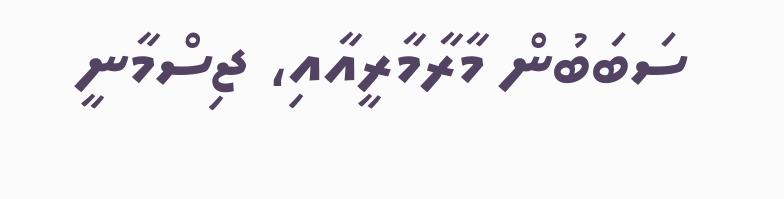ސަބަބުން މާރާމާރީއާއި، ޖިސްމާނީ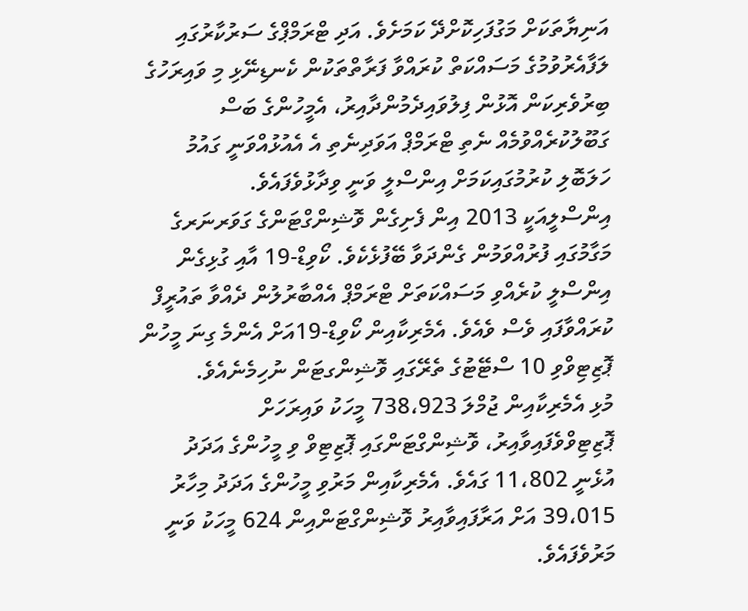އަނިޔާތަކަށް މަގުފަހިކޮށްދޭ ކަމަށެވެ. އަދި ޓްރަމްޕްގެ ސަރުކާރުގައި ލަފާއެރުވުމުގެ މަސައްކަތް ކުރައްވާ ފަރާތްތަކުން ކެނޑިނޭޅި މި ވައިރަހުގެ ބިރުވެރިކަން އޮޅުން ފިލުވައިދެމުންދާއިރު، އެމީހުންގެ ބަސް ގަބޫލުކުރެއްވުމެއް ނެތި ޓްރަމްޕް އަވަދިނެތި އެ އެއުޅުއްވަނީ ގައުމު ހަލަބޮލި ކުރުމުގައިކަމަށް އިންސްލީ ވަނީ ވިދާޅުވެފައެވެ.
އިންސްލީއަކީ 2013 އިން ފެށިގެން ވޮޝިންގްޓަންގެ ގަވަރނަރގެ މަގާމުގައި ފުރުއްވަމުން ގެންދަވާ ބޭފުޅެކެވެ. ކޯވިޑް-19 އާއި ގުޅިގެން އިންސްލީ ކުރެއްވި މަސައްކަތަށް ޓްރަމްޕް އެއްބާރުލުން ދެއްވާ ތައުރީފް ކުރައްވާފައި ވެސް ވެއެވެ. އެމެރިކާއިން ކޯވިޑް-19އަށް އެންމެ ގިނަ މީހުން ޕޮޒިޓިވްވި 10 ސްޓޭޓުގެ ތެރޭގައި ވޮޝިންގޓަން ނުހިމެނެއެވެ.
މުޅި އެމެރިކާއިން ޖުމްލަ 738،923 މީހަކު ވައިރަހަށް ޕޮޒިޓިވްވެފައިވާއިރު، ވޮޝިންގްޓަންގައި ޕޮޒިޓިވް ވި މީހުންގެ އަދަދު އުޅެނީ 11،802 ގައެވެ. އެމެރިކާއިން މަރުވި މީހުންގެ އަދަދު މިހާރު 39،015 އަށް އަރާފައިވާއިރު ވޮޝިންގްޓަންއިން 624 މީހަކު ވަނީ މަރުވެފައެވެ.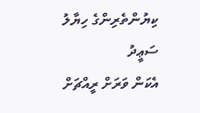ކިޔުންތެރިންގެ ހިޔާލު
ސަޢީދު
އެކަން ވަރަށް ރީއްޗަށް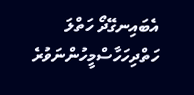އެބައިނގޭދޯ ހަތްލަ ހަތްދިހަހާސްމީހުންނަވުރެ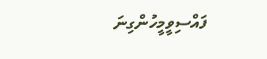ފައްސިވީމީހުންގިނަ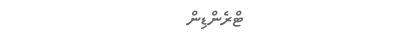ޓްރެންޑިން